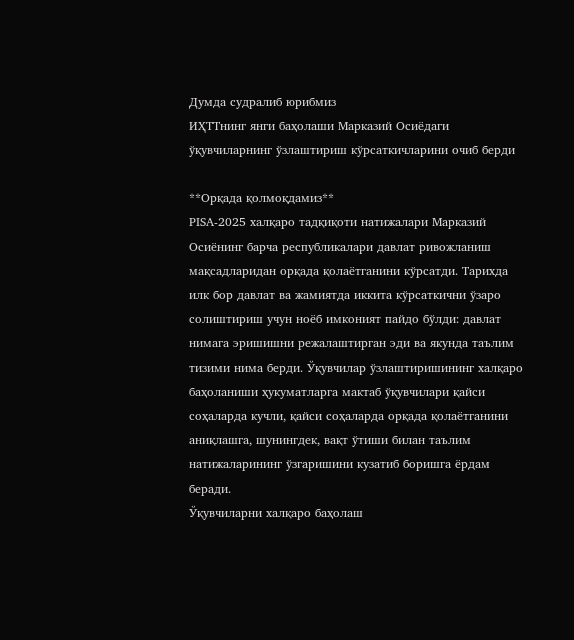Думда судралиб юрибмиз
ИҲТТнинг янги баҳолаши Марказий Осиёдаги ўқувчиларнинг ўзлаштириш кўрсаткичларини очиб берди

**Орқада қолмоқдамиз**
PISA-2025 халқаро тадқиқоти натижалари Марказий Осиёнинг барча республикалари давлат ривожланиш мақсадларидан орқада қолаётганини кўрсатди. Тарихда илк бор давлат ва жамиятда иккита кўрсаткични ўзаро солиштириш учун ноёб имконият пайдо бўлди: давлат нимага эришишни режалаштирган эди ва якунда таълим тизими нима берди. Ўқувчилар ўзлаштиришининг халқаро баҳоланиши ҳукуматларга мактаб ўқувчилари қайси соҳаларда кучли, қайси соҳаларда орқада қолаётганини аниқлашга, шунингдек, вақт ўтиши билан таълим натижаларининг ўзгаришини кузатиб боришга ёрдам беради.
Ўқувчиларни халқаро баҳолаш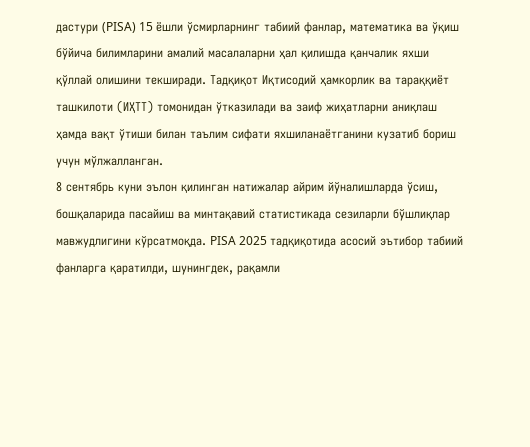дастури (PISA) 15 ёшли ўсмирларнинг табиий фанлар, математика ва ўқиш бўйича билимларини амалий масалаларни ҳал қилишда қанчалик яхши қўллай олишини текширади. Тадқиқот Иқтисодий ҳамкорлик ва тараққиёт ташкилоти (ИҲТТ) томонидан ўтказилади ва заиф жиҳатларни аниқлаш ҳамда вақт ўтиши билан таълим сифати яхшиланаётганини кузатиб бориш учун мўлжалланган.
8 сентябрь куни эълон қилинган натижалар айрим йўналишларда ўсиш, бошқаларида пасайиш ва минтақавий статистикада сезиларли бўшлиқлар мавжудлигини кўрсатмоқда. PISA 2025 тадқиқотида асосий эътибор табиий фанларга қаратилди, шунингдек, рақамли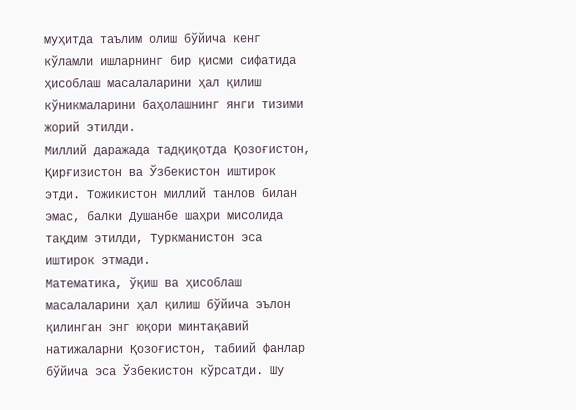муҳитда таълим олиш бўйича кенг кўламли ишларнинг бир қисми сифатида ҳисоблаш масалаларини ҳал қилиш кўникмаларини баҳолашнинг янги тизими жорий этилди.
Миллий даражада тадқиқотда Қозоғистон, Қирғизистон ва Ўзбекистон иштирок этди. Тожикистон миллий танлов билан эмас, балки Душанбе шаҳри мисолида тақдим этилди, Туркманистон эса иштирок этмади.
Математика, ўқиш ва ҳисоблаш масалаларини ҳал қилиш бўйича эълон қилинган энг юқори минтақавий натижаларни Қозоғистон, табиий фанлар бўйича эса Ўзбекистон кўрсатди. Шу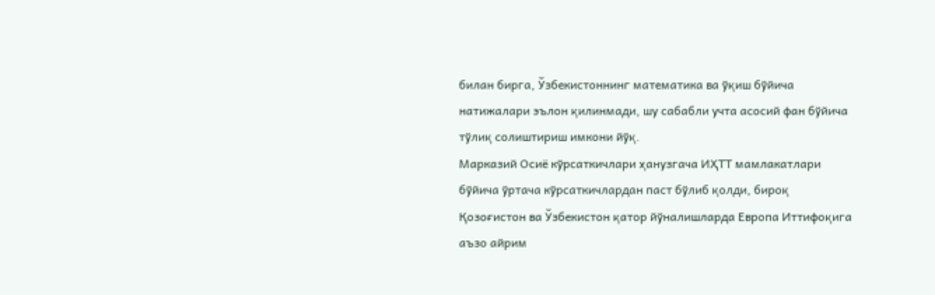билан бирга, Ўзбекистоннинг математика ва ўқиш бўйича натижалари эълон қилинмади, шу сабабли учта асосий фан бўйича тўлиқ солиштириш имкони йўқ.
Марказий Осиё кўрсаткичлари ҳанузгача ИҲТТ мамлакатлари бўйича ўртача кўрсаткичлардан паст бўлиб қолди, бироқ Қозоғистон ва Ўзбекистон қатор йўналишларда Европа Иттифоқига аъзо айрим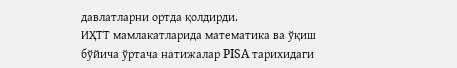давлатларни ортда қолдирди.
ИҲТТ мамлакатларида математика ва ўқиш бўйича ўртача натижалар PISA тарихидаги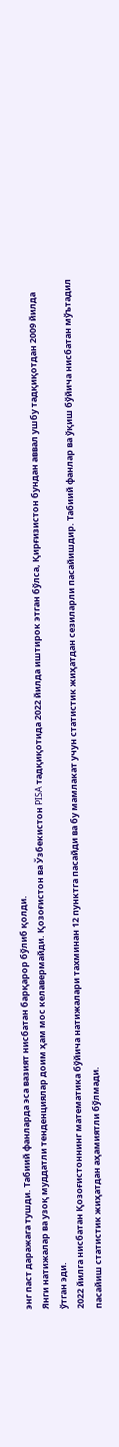энг паст даражага тушди. Табиий фанларда эса вазият нисбатан барқарор бўлиб қолди.
Янги натижалар ва узоқ муддатли тенденциялар доим ҳам мос келавермайди. Қозоғистон ва Ўзбекистон PISA тадқиқотида 2022 йилда иштирок этган бўлса, Қирғизистон бундан аввал ушбу тадқиқотдан 2009 йилда ўтган эди.
2022 йилга нисбатан Қозоғистоннинг математика бўйича натижалари тахминан 12 пунктга пасайди ва бу мамлакат учун статистик жиҳатдан сезиларли пасайишдир. Табиий фанлар ва ўқиш бўйича нисбатан мўътадил пасайиш статистик жиҳатдан аҳамиятли бўлмади.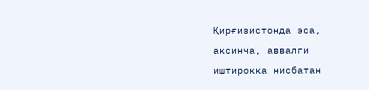Қирғизистонда эса, аксинча, аввалги иштирокка нисбатан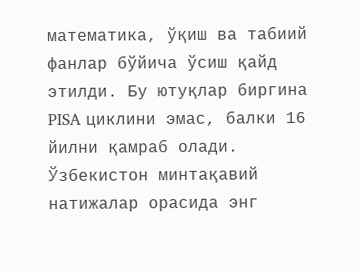математика, ўқиш ва табиий фанлар бўйича ўсиш қайд этилди. Бу ютуқлар биргина PISA циклини эмас, балки 16 йилни қамраб олади.
Ўзбекистон минтақавий натижалар орасида энг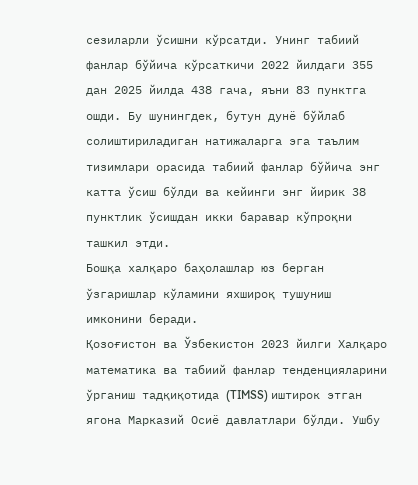сезиларли ўсишни кўрсатди. Унинг табиий фанлар бўйича кўрсаткичи 2022 йилдаги 355 дан 2025 йилда 438 гача, яъни 83 пунктга ошди. Бу шунингдек, бутун дунё бўйлаб солиштириладиган натижаларга эга таълим тизимлари орасида табиий фанлар бўйича энг катта ўсиш бўлди ва кейинги энг йирик 38 пунктлик ўсишдан икки баравар кўпроқни ташкил этди.
Бошқа халқаро баҳолашлар юз берган ўзгаришлар кўламини яхшироқ тушуниш имконини беради.
Қозоғистон ва Ўзбекистон 2023 йилги Халқаро математика ва табиий фанлар тенденцияларини ўрганиш тадқиқотида (TIMSS) иштирок этган ягона Марказий Осиё давлатлари бўлди. Ушбу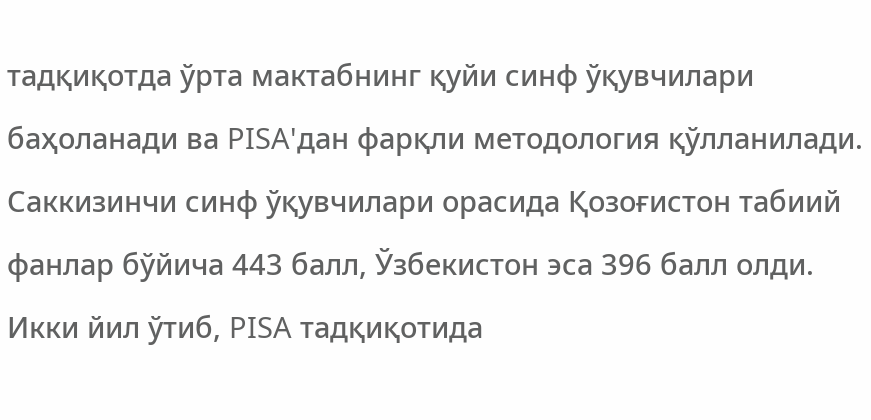тадқиқотда ўрта мактабнинг қуйи синф ўқувчилари баҳоланади ва PISA'дан фарқли методология қўлланилади.
Саккизинчи синф ўқувчилари орасида Қозоғистон табиий фанлар бўйича 443 балл, Ўзбекистон эса 396 балл олди. Икки йил ўтиб, PISA тадқиқотида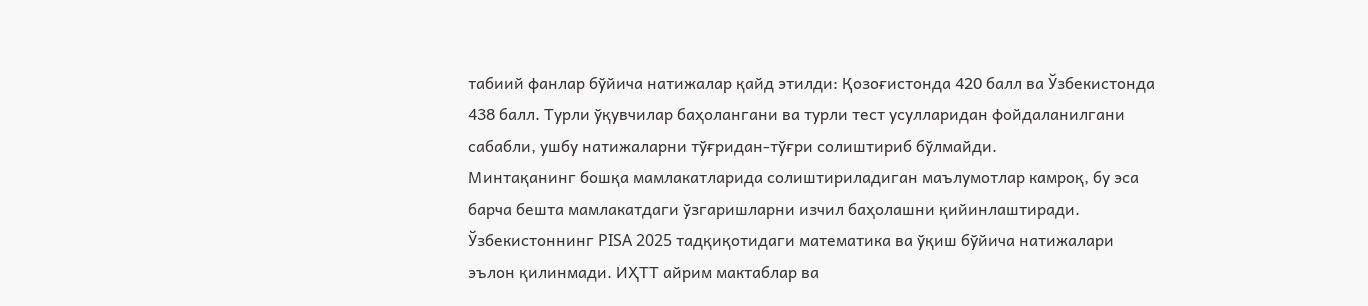табиий фанлар бўйича натижалар қайд этилди: Қозоғистонда 420 балл ва Ўзбекистонда 438 балл. Турли ўқувчилар баҳолангани ва турли тест усулларидан фойдаланилгани сабабли, ушбу натижаларни тўғридан-тўғри солиштириб бўлмайди.
Минтақанинг бошқа мамлакатларида солиштириладиган маълумотлар камроқ, бу эса барча бешта мамлакатдаги ўзгаришларни изчил баҳолашни қийинлаштиради.
Ўзбекистоннинг PISA 2025 тадқиқотидаги математика ва ўқиш бўйича натижалари эълон қилинмади. ИҲТТ айрим мактаблар ва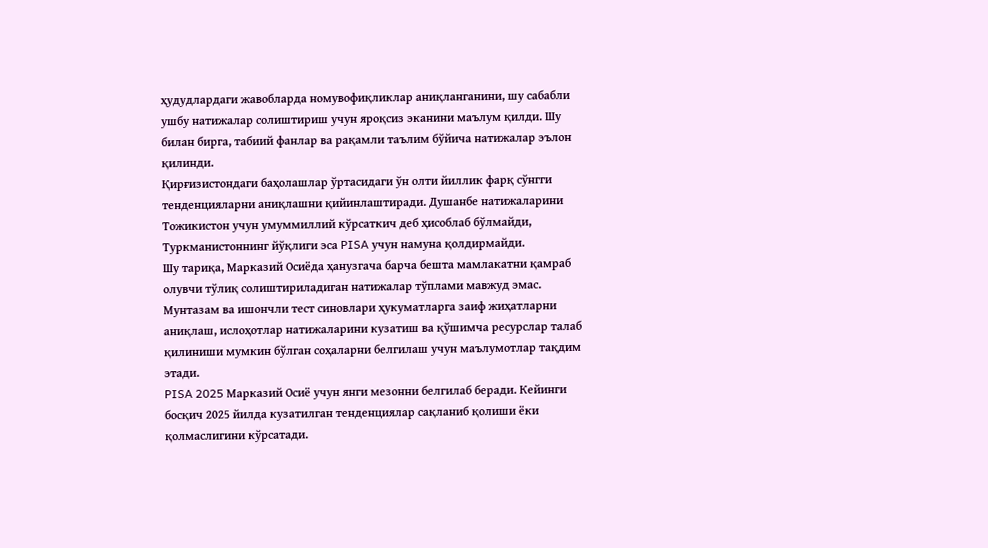ҳудудлардаги жавобларда номувофиқликлар аниқланганини, шу сабабли ушбу натижалар солиштириш учун яроқсиз эканини маълум қилди. Шу билан бирга, табиий фанлар ва рақамли таълим бўйича натижалар эълон қилинди.
Қирғизистондаги баҳолашлар ўртасидаги ўн олти йиллик фарқ сўнгги тенденцияларни аниқлашни қийинлаштиради. Душанбе натижаларини Тожикистон учун умуммиллий кўрсаткич деб ҳисоблаб бўлмайди, Туркманистоннинг йўқлиги эса PISA учун намуна қолдирмайди.
Шу тариқа, Марказий Осиёда ҳанузгача барча бешта мамлакатни қамраб олувчи тўлиқ солиштириладиган натижалар тўплами мавжуд эмас.
Мунтазам ва ишончли тест синовлари ҳукуматларга заиф жиҳатларни аниқлаш, ислоҳотлар натижаларини кузатиш ва қўшимча ресурслар талаб қилиниши мумкин бўлган соҳаларни белгилаш учун маълумотлар тақдим этади.
PISA 2025 Марказий Осиё учун янги мезонни белгилаб беради. Кейинги босқич 2025 йилда кузатилган тенденциялар сақланиб қолиши ёки қолмаслигини кўрсатади.